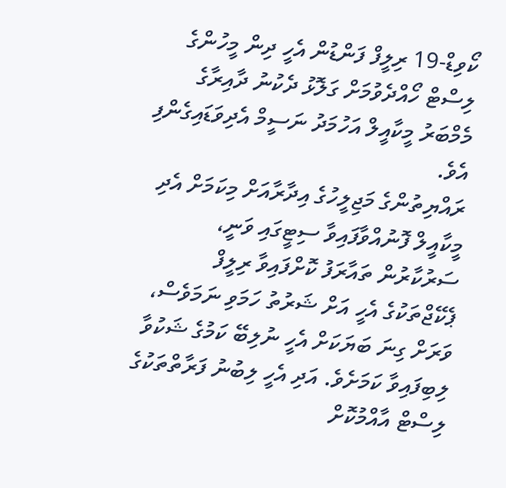ކޯވިޑް-19 ރިލީފް ފަންޑުން އެހީ ދިން މީހުންގެ ލިސްޓް ހޯއްދެވުމަށް ގަލޮޅު ދެކުނު ދާއިރާގެ މެމްބަރު މީކާއީލް އަހުމަދު ނަސީމް އެދިވަޑައިގެންފި އެވެ.
ރައްޔިތުންގެ މަޖިލީހުގެ އިދާރާއަށް މިކަމަށް އެދި މީކާއީލް ފޮނުއްވާފައިވާ ސިޓީގައި ވަނީ، ސަރުކާރުން ތައާރަފު ކޮށްފައިވާ ރިލީފް ޕެކޭޖްތަކުގެ އެހީ އަށް ޝަރުތު ހަމަވި ނަމަވެސް، ވަރަށް ގިނަ ބަޔަކަށް އެހީ ނުލިބޭ ކަމުގެ ޝަކުވާ ލިބިފައިވާ ކަމަށެވެ. އަދި އެހީ ލިބުނު ފަރާތްތަކުގެ ލިސްޓް އާއްމުކޮށް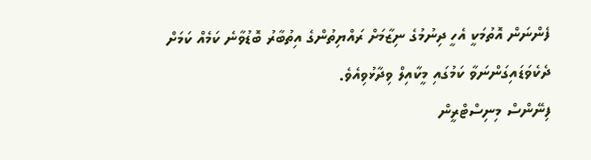ފެންނަން އޮތުމަކީ އެހީ ދިނުމުގެ ނިޒާމަށް ރައްޔިތުންގެ އިތުބާރު ބޮޑުވާނެ ކަމެއް ކަމަށް ދެކެވަޑައިގަންނަވާ ކަމުގައި މީކާއިލް ވިދާޅުވިއެވެ.
ފިނޭންސް މިނިސްޓްރީން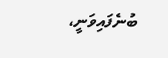ބުނެފައިވަނީ،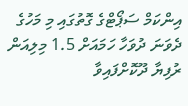އިންކަމް ސަޕޯޓްގެ ގޮތުގައި މި މަހުގެ ދެވަނަ ދުވަހާ ހަމައަށް 1.5 މިލިއަން ރުފިޔާ ދޫކޮށްފައިވާ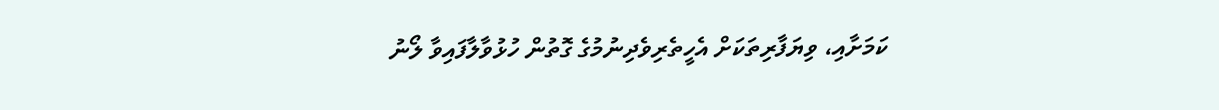ކަމަށާއި، ވިޔަފާރިތަކަށް އެހީތެރިވެދިނުމުގެ ގޮތުން ހުޅުވާލާފައިވާ ލޯނު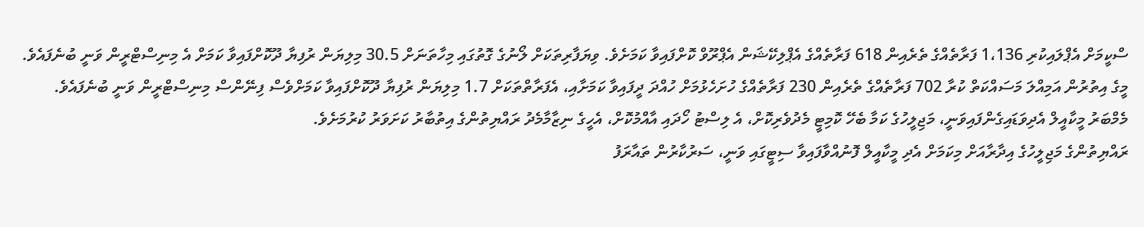ސްކީމަށް އެޕްލައިކުރި 1،136 ފަރާތެއްގެ ތެރެއިން 618 ފަރާތެއްގެ އެޕްލިކޭޝަން އެޕްރޫވް ކޮށްފައިވާ ކަމަށެވެ. ވިޔަފާރިތަކަށް ލޯނުގެ ގޮތުގައި މިހާތަނަށް 30.5 މިލިޔަން ރުފިޔާ ދޫކޮށްފައިވާ ކަމަށް އެ މިނިސްޓްރީން ވަނީ ބުނެފައެވެ.
މީގެ އިތުރުން އަމިއްލަ މަސައްކަތް ކުރާ 702 ފަރާތެއްގެ ތެރެއިން 230 ފަރާތެއްގެ ހުށަހެޅުމަށް ހުއްދަ ދީފައިވާ ކަމަށާއި، އެފަރާތްތަކަށް 1.7 މިލިޔަން ރުފިޔާ ދޫކޮށްފައިވާ ކަމަށްވެސް ފިނޭންސް މިނިސްޓްރީން ވަނީ ބުނެފައެވެ.
މެމްބަރު މީކާއީލް އެދިވަޑައިގެންފައިވަނީ، މަޖިލީހުގެ ކަމާ ބެހޭ ކޮމިޓީ މެދުވެރިކޮށް، އެ ލިސްޓު ހޯދައި އާއްމުކޮށް، އެހީގެ ނިޒާމާމެދު ރައްޔިތުންގެ އިތުބާރު ކަށަވަރު ކުރުމަށެވެ.
ރައްޔިތުންގެ މަޖިލީހުގެ އިދާރާއަށް މިކަމަށް އެދި މީކާއީލް ފޮނުއްވާފައިވާ ސިޓީގައި ވަނީ، ސަރުކާރުން ތައާރަފު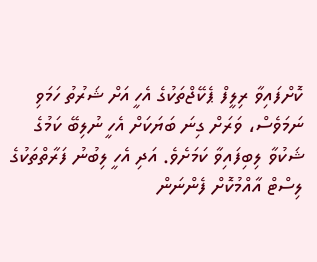ކޮށްފައިވާ ރިލީފް ޕެކޭޖްތަކުގެ އެހީ އަށް ޝަރުތު ހަމަވި ނަމަވެސް، ވަރަށް ގިނަ ބަޔަކަށް އެހީ ނުލިބޭ ކަމުގެ ޝަކުވާ ލިބިފައިވާ ކަމަށެވެ. އަދި އެހީ ލިބުނު ފަރާތްތަކުގެ ލިސްޓް އާއްމުކޮށް ފެންނަން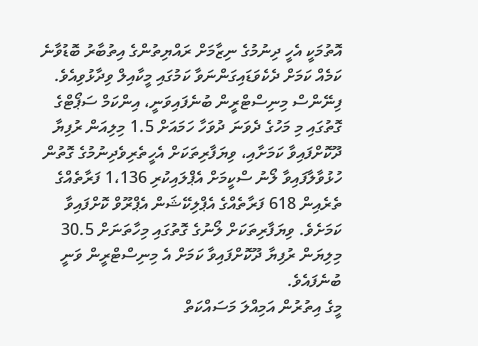އޮތުމަކީ އެހީ ދިނުމުގެ ނިޒާމަށް ރައްޔިތުންގެ އިތުބާރު ބޮޑުވާނެ ކަމެއް ކަމަށް ދެކެވަޑައިގަންނަވާ ކަމުގައި މީކާއިލް ވިދާޅުވިއެވެ.
ފިނޭންސް މިނިސްޓްރީން ބުނެފައިވަނީ، އިންކަމް ސަޕޯޓްގެ ގޮތުގައި މި މަހުގެ ދެވަނަ ދުވަހާ ހަމައަށް 1.5 މިލިއަން ރުފިޔާ ދޫކޮށްފައިވާ ކަމަށާއި، ވިޔަފާރިތަކަށް އެހީތެރިވެދިނުމުގެ ގޮތުން ހުޅުވާލާފައިވާ ލޯނު ސްކީމަށް އެޕްލައިކުރި 1،136 ފަރާތެއްގެ ތެރެއިން 618 ފަރާތެއްގެ އެޕްލިކޭޝަން އެޕްރޫވް ކޮށްފައިވާ ކަމަށެވެ. ވިޔަފާރިތަކަށް ލޯނުގެ ގޮތުގައި މިހާތަނަށް 30.5 މިލިޔަން ރުފިޔާ ދޫކޮށްފައިވާ ކަމަށް އެ މިނިސްޓްރީން ވަނީ ބުނެފައެވެ.
މީގެ އިތުރުން އަމިއްލަ މަސައްކަތް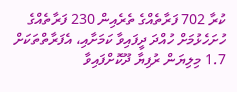ކުރާ 702 ފަރާތެއްގެ ތެރެއިން 230 ފަރާތެއްގެ ހުށަހެޅުމަށް ހުއްދަ ދީފައިވާ ކަމަށާއި، އެފަރާތްތަކަށް 1.7 މިލިޔަން ރުފިޔާ ދޫކޮށްފައިވާ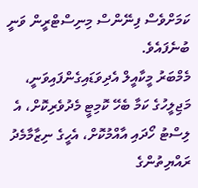ކަމަށްވެސް ފިނޭންސް މިނިސްޓްރީން ވަނީ ބުނެފައެވެ.
މެމްބަރު މީކާއީލް އެދިވަޑައިގެންފައިވަނީ، މަޖިލީހުގެ ކަމާ ބެހޭ ކޮމިޓީ މެދުވެރިކޮށް، އެ ލިސްޓު ހޯދައި އާއްމުކޮށް، އެހީގެ ނިޒާމާމެދު ރައްޔިތުންގެ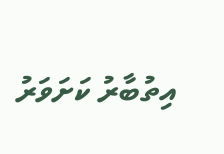އިތުބާރު ކަށަވަރު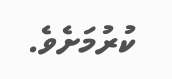ކުރުމަށެވެ.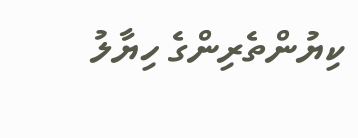ކިޔުންތެރިންގެ ހިޔާލު